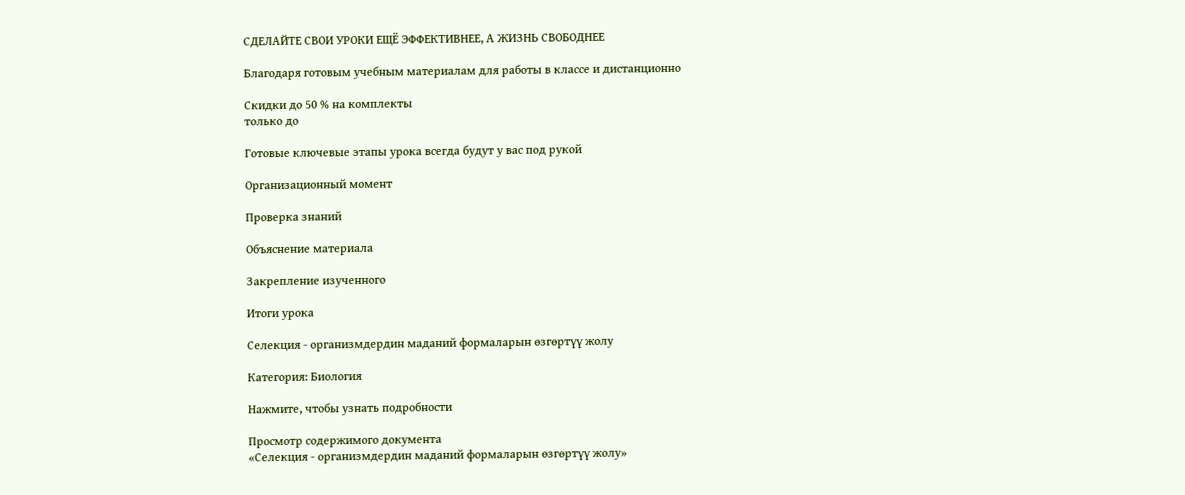СДЕЛАЙТЕ СВОИ УРОКИ ЕЩЁ ЭФФЕКТИВНЕЕ, А ЖИЗНЬ СВОБОДНЕЕ

Благодаря готовым учебным материалам для работы в классе и дистанционно

Скидки до 50 % на комплекты
только до

Готовые ключевые этапы урока всегда будут у вас под рукой

Организационный момент

Проверка знаний

Объяснение материала

Закрепление изученного

Итоги урока

Селекция - организмдердин маданий формаларын өзгөртүү жолу

Категория: Биология

Нажмите, чтобы узнать подробности

Просмотр содержимого документа
«Селекция - организмдердин маданий формаларын өзгөртүү жолу»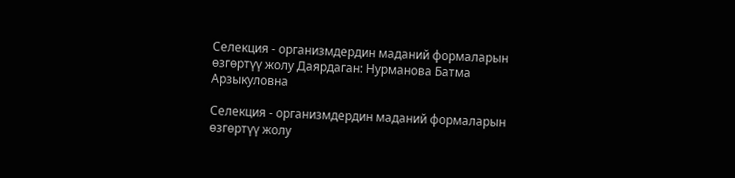Селекция - организмдердин маданий формаларын өзгөртүү жолу Даярдаган: Нурманова Батма Арзыкуловна

Селекция - организмдердин маданий формаларын өзгөртүү жолу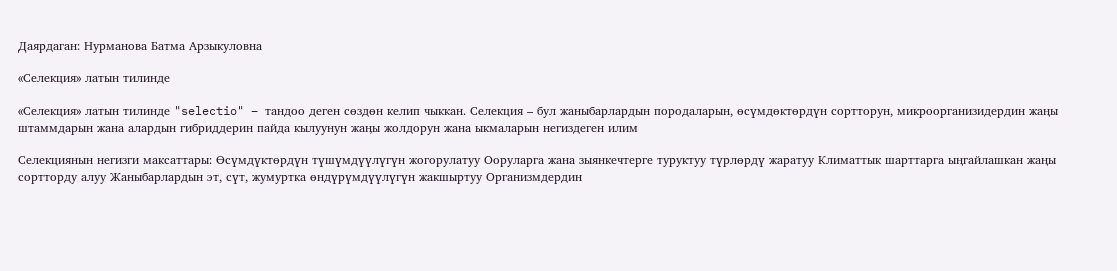Даярдаган: Нурманова Батма Арзыкуловна

«Селекция» латын тилинде

«Селекция» латын тилинде "selectio" – тандоо деген сөздөн келип чыккан. Селекция – бул жаныбарлардын породаларын, өсүмдөктөрдүн сортторун, микроорганизидердин жаңы штаммдарын жана алардын гибриддерин пайда кылуунун жаӊы жолдорун жана ыкмаларын негиздеген илим

Селекциянын негизги максаттары: Өсүмдүктөрдүн түшүмдүүлүгүн жогорулатуу Ооруларга жана зыянкечтерге туруктуу түрлөрдү жаратуу Климаттык шарттарга ыңгайлашкан жаңы сортторду алуу Жаныбарлардын эт, сүт, жумуртка өндүрүмдүүлүгүн жакшыртуу Организмдердин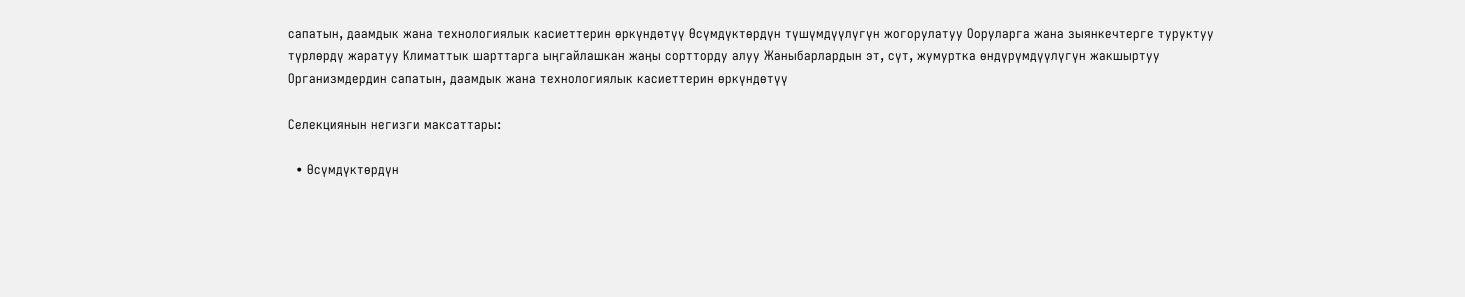сапатын, даамдык жана технологиялык касиеттерин өркүндөтүү Өсүмдүктөрдүн түшүмдүүлүгүн жогорулатуу Ооруларга жана зыянкечтерге туруктуу түрлөрдү жаратуу Климаттык шарттарга ыңгайлашкан жаңы сортторду алуу Жаныбарлардын эт, сүт, жумуртка өндүрүмдүүлүгүн жакшыртуу Организмдердин сапатын, даамдык жана технологиялык касиеттерин өркүндөтүү

Селекциянын негизги максаттары:

  • Өсүмдүктөрдүн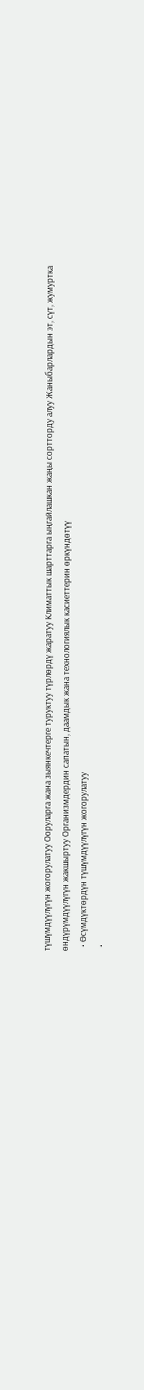түшүмдүүлүгүн жогорулатуу Ооруларга жана зыянкечтерге туруктуу түрлөрдү жаратуу Климаттык шарттарга ыңгайлашкан жаңы сортторду алуу Жаныбарлардын эт, сүт, жумуртка өндүрүмдүүлүгүн жакшыртуу Организмдердин сапатын, даамдык жана технологиялык касиеттерин өркүндөтүү
  • Өсүмдүктөрдүн түшүмдүүлүгүн жогорулатуу
  •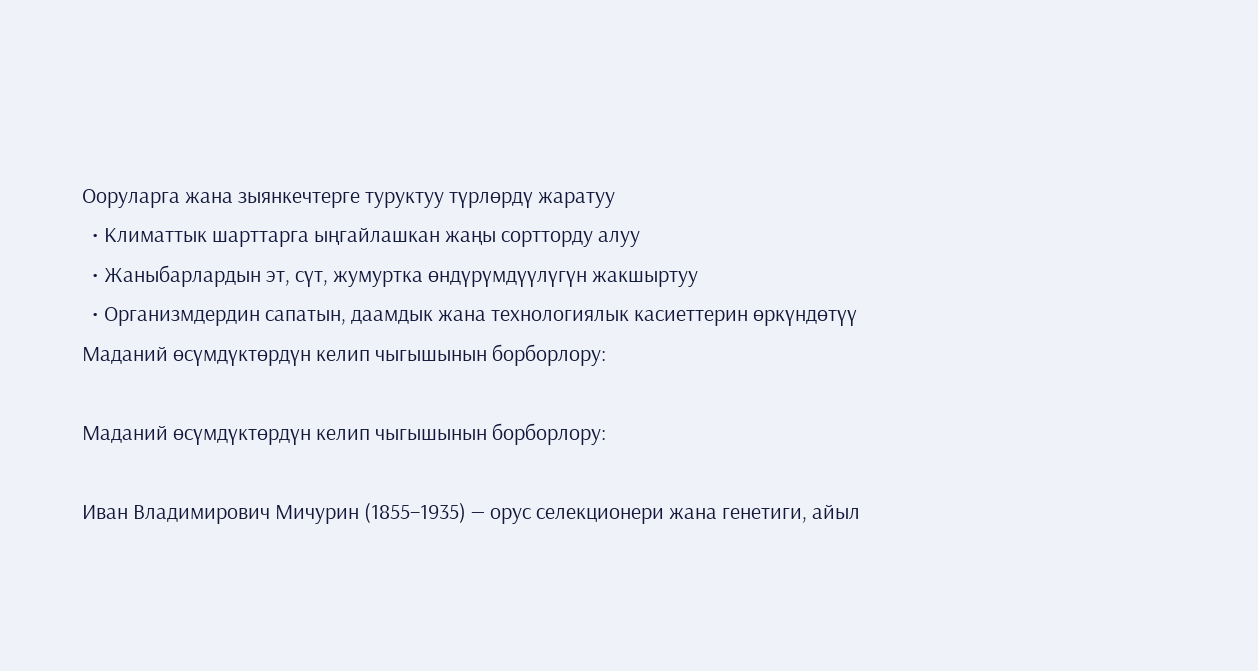Ооруларга жана зыянкечтерге туруктуу түрлөрдү жаратуу
  • Климаттык шарттарга ыңгайлашкан жаңы сортторду алуу
  • Жаныбарлардын эт, сүт, жумуртка өндүрүмдүүлүгүн жакшыртуу
  • Организмдердин сапатын, даамдык жана технологиялык касиеттерин өркүндөтүү
Маданий өсүмдүктөрдүн келип чыгышынын борборлору:

Маданий өсүмдүктөрдүн келип чыгышынын борборлору:

Иван Владимирович Мичурин (1855–1935) — орус селекционери жана генетиги, айыл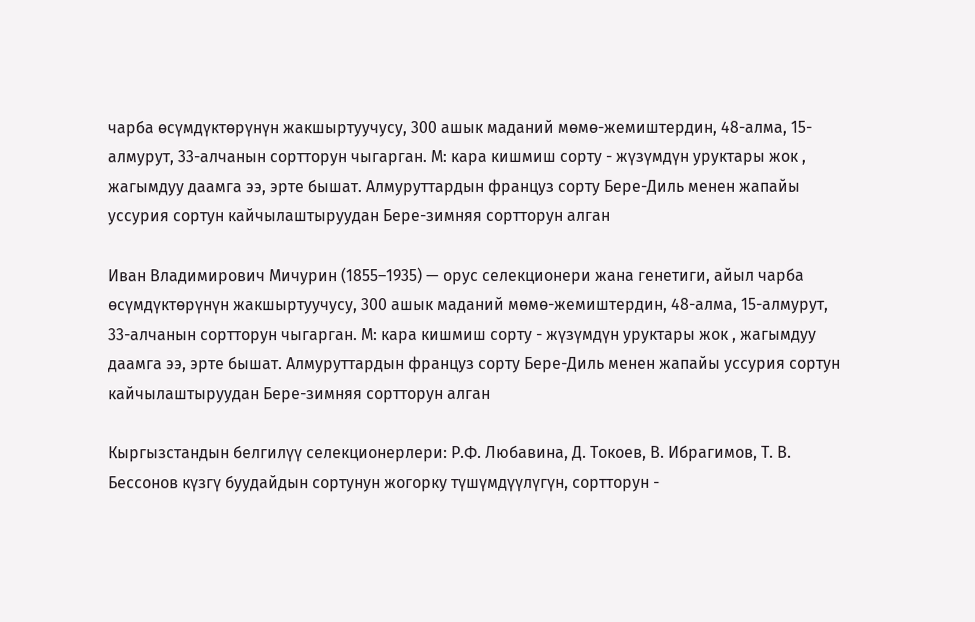чарба өсүмдүктөрүнүн жакшыртуучусу, 300 ашык маданий мөмө-жемиштердин, 48-алма, 15-алмурут, 33-алчанын сортторун чыгарган. М: кара кишмиш сорту - жүзүмдүн уруктары жок , жагымдуу даамга ээ, эрте бышат. Алмуруттардын француз сорту Бере-Диль менен жапайы уссурия сортун кайчылаштыруудан Бере-зимняя сортторун алган

Иван Владимирович Мичурин (1855–1935) — орус селекционери жана генетиги, айыл чарба өсүмдүктөрүнүн жакшыртуучусу, 300 ашык маданий мөмө-жемиштердин, 48-алма, 15-алмурут, 33-алчанын сортторун чыгарган. М: кара кишмиш сорту - жүзүмдүн уруктары жок , жагымдуу даамга ээ, эрте бышат. Алмуруттардын француз сорту Бере-Диль менен жапайы уссурия сортун кайчылаштыруудан Бере-зимняя сортторун алган

Кыргызстандын белгилүү селекционерлери: Р.Ф. Любавина, Д. Токоев, В. Ибрагимов, Т. В. Бессонов күзгү буудайдын сортунун жогорку түшүмдүүлүгүн, сортторун -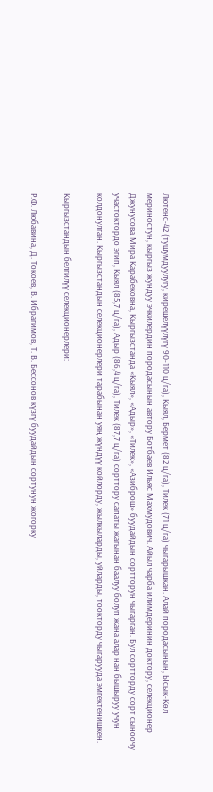Лютенс-42 (тушумдуулугу, кирешелүүлүгү 90-110 ц/га), Кыял, Бермет (82 ц/га), Тилек (71 ц/га) чыгарышкан. Алай породасынын, Ысык-Көл мериностун, кыргыз жундуу эчкилердин породасынын автору Ботбаев Ильяс Махмудович. Айыл чарба илимдеринин доктору, селекционер Джунусова Мира Карабековна, Кыргызстанда «Кыял», «Адыр», «Тилек», «Азиброш» буудайдын сортторун чыгарган. Бул сортторду сорт сыноочу участоктордо эгип, Кыял (85,7 ц/га), Адыр (86,4 ц/га), Тилек (87,7 ц/га) сорттору сапаты жагынан баалуу болуп жана алар нан бышыруу учун колдонулган. Кыргызстандын селекционерлери тарабынан уяң жүндүү койлорду, жылкыларды, уйларды, тоокторду чыгарууда эмгектенишкен.

Кыргызстандын белгилүү селекционерлери:

Р.Ф. Любавина, Д. Токоев, В. Ибрагимов, Т. В. Бессонов күзгү буудайдын сортунун жогорку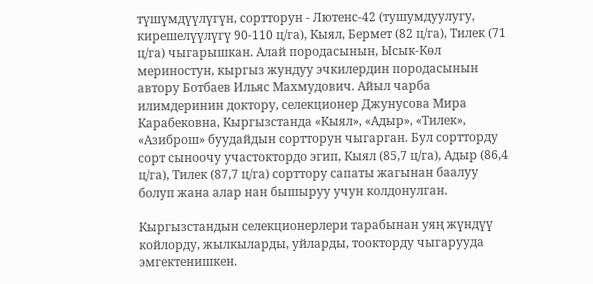түшүмдүүлүгүн, сортторун - Лютенс-42 (тушумдуулугу, кирешелүүлүгү 90-110 ц/га), Кыял, Бермет (82 ц/га), Тилек (71 ц/га) чыгарышкан. Алай породасынын, Ысык-Көл мериностун, кыргыз жундуу эчкилердин породасынын автору Ботбаев Ильяс Махмудович. Айыл чарба илимдеринин доктору, селекционер Джунусова Мира Карабековна, Кыргызстанда «Кыял», «Адыр», «Тилек», «Азиброш» буудайдын сортторун чыгарган. Бул сортторду сорт сыноочу участоктордо эгип, Кыял (85,7 ц/га), Адыр (86,4 ц/га), Тилек (87,7 ц/га) сорттору сапаты жагынан баалуу болуп жана алар нан бышыруу учун колдонулган.

Кыргызстандын селекционерлери тарабынан уяң жүндүү койлорду, жылкыларды, уйларды, тоокторду чыгарууда эмгектенишкен.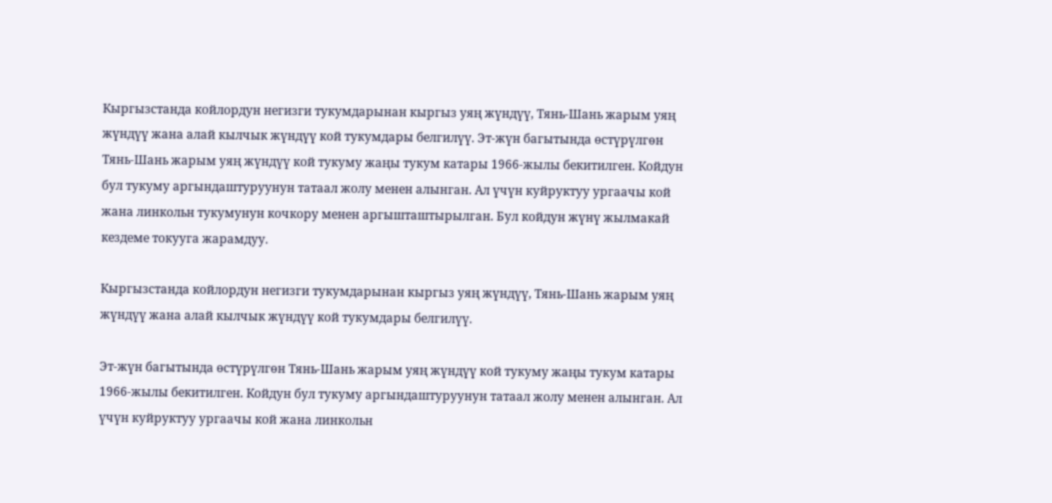Кыргызстанда койлордун негизги тукумдарынан кыргыз уяң жүндүү, Тянь-Шань жарым уяң жүндүү жана алай кылчык жүндүү кой тукумдары белгилүү. Эт-жүн багытында өстүрүлгөн Тянь-Шань жарым уяң жүндүү кой тукуму жаңы тукум катары 1966-жылы бекитилген. Койдун бул тукуму аргындаштуруунун татаал жолу менен алынган. Ал үчүн куйруктуу ургаачы кой жана линкольн тукумунун кочкору менен аргышташтырылган. Бул койдун жүнү жылмакай кездеме токууга жарамдуу.

Кыргызстанда койлордун негизги тукумдарынан кыргыз уяң жүндүү, Тянь-Шань жарым уяң жүндүү жана алай кылчык жүндүү кой тукумдары белгилүү.

Эт-жүн багытында өстүрүлгөн Тянь-Шань жарым уяң жүндүү кой тукуму жаңы тукум катары 1966-жылы бекитилген. Койдун бул тукуму аргындаштуруунун татаал жолу менен алынган. Ал үчүн куйруктуу ургаачы кой жана линкольн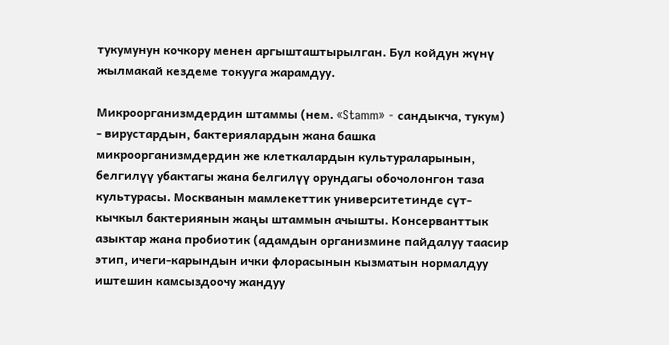тукумунун кочкору менен аргышташтырылган. Бул койдун жүнү жылмакай кездеме токууга жарамдуу.

Микроорганизмдердин штаммы (нем. «Stamm» - сандыкча, тукум) - вирустардын, бактериялардын жана башка микроорганизмдердин же клеткалардын культураларынын, белгилүү убактагы жана белгилүү орундагы обочолонгон таза культурасы. Москванын мамлекеттик университетинде сүт-кычкыл бактериянын жаңы штаммын ачышты. Консерванттык азыктар жана пробиотик (адамдын организмине пайдалуу таасир этип, ичеги-карындын ички флорасынын кызматын нормалдуу иштешин камсыздоочу жандуу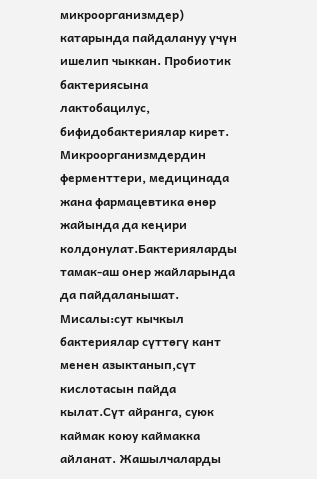микроорганизмдер) катарында пайдалануу үчүн ишелип чыккан. Пробиотик бактериясына лактобацилус, бифидобактериялар кирет. Микроорганизмдердин ферменттери, медицинада жана фармацевтика өнөр жайында да кеңири колдонулат.Бактерияларды тамак-аш онер жайларында да пайдаланышат. Мисалы:сут кычкыл бактериялар сүттөгү кант менен азыктанып,сүт кислотасын пайда кылат.Сүт айранга, суюк каймак коюу каймакка айланат. Жашылчаларды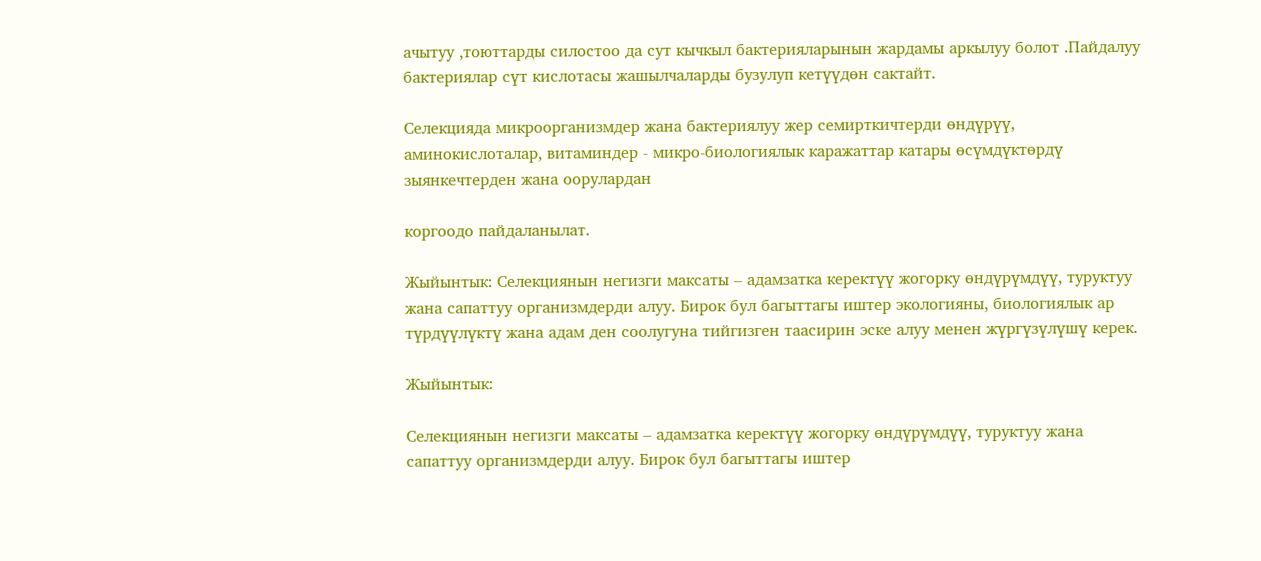ачытуу ,тоюттарды силостоо да сут кычкыл бактерияларынын жардамы аркылуу болот .Пайдалуу бактериялар сүт кислотасы жашылчаларды бузулуп кетүүдөн сактайт.

Селекцияда микроорганизмдер жана бактериялуу жер семирткичтерди өндүрүү, аминокислоталар, витаминдер - микро-биологиялык каражаттар катары өсүмдүктөрдү зыянкечтерден жана оорулардан

коргоодо пайдаланылат.

Жыйынтык: Селекциянын негизги максаты – адамзатка керектүү жогорку өндүрүмдүү, туруктуу жана сапаттуу организмдерди алуу. Бирок бул багыттагы иштер экологияны, биологиялык ар түрдүүлүктү жана адам ден соолугуна тийгизген таасирин эске алуу менен жүргүзүлүшү керек.

Жыйынтык:

Селекциянын негизги максаты – адамзатка керектүү жогорку өндүрүмдүү, туруктуу жана сапаттуу организмдерди алуу. Бирок бул багыттагы иштер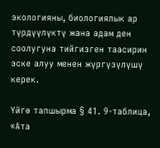экологияны, биологиялык ар түрдүүлүктү жана адам ден соолугуна тийгизген таасирин эске алуу менен жүргүзүлүшү керек.

Үйгө тапшырма § 41. 9-таблица, «Ата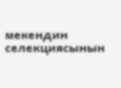мекендин селекциясынын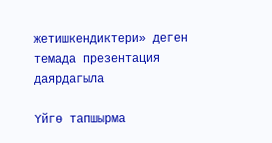жетишкендиктери» деген темада презентация даярдагыла

Үйгө тапшырма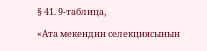§ 41. 9-таблица,

«Ата мекендин селекциясынын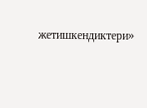жетишкендиктери»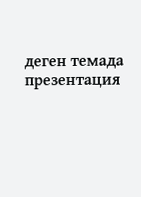деген темада презентация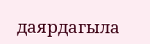даярдагыла